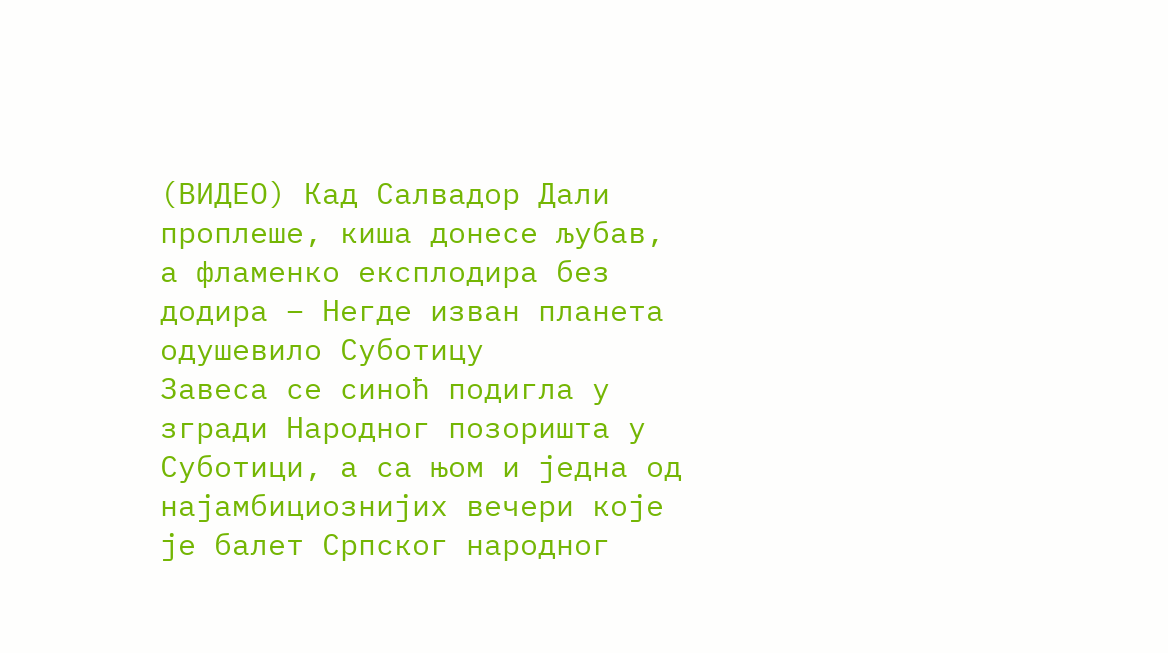(ВИДЕО) Кад Салвадор Дали проплеше, киша донесе љубав, а фламенко експлодира без додира – Негде изван планета одушевило Суботицу
Завеса се синоћ подигла у згради Народног позоришта у Суботици, а са њом и једна од најамбициознијих вечери које је балет Српског народног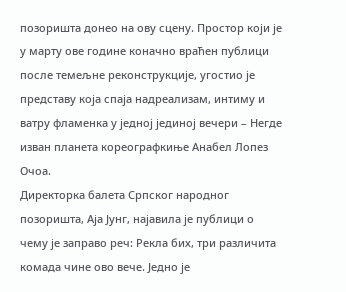позоришта донео на ову сцену. Простор који је у марту ове године коначно враћен публици после темељне реконструкције, угостио је представу која спаја надреализам, интиму и ватру фламенка у једној јединој вечери – Негде изван планета кореографкиње Анабел Лопез Очоа.
Директорка балета Српског народног позоришта, Аја Јунг, најавила је публици о чему је заправо реч: Рекла бих, три различита комада чине ово вече. Једно је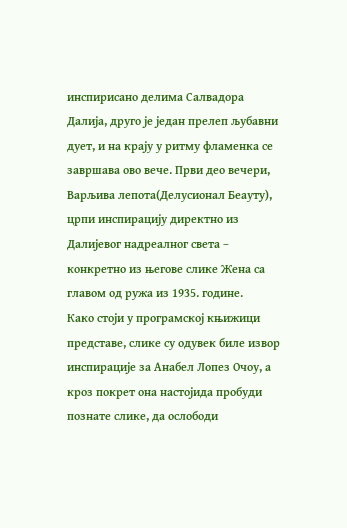инспирисано делима Салвадора Далија, друго је један прелеп љубавни дует, и на крају у ритму фламенка се завршава ово вече. Први део вечери, Варљива лепота(Делусионал Беаутy), црпи инспирацију директно из Далијевог надреалног света – конкретно из његове слике Жена са главом од ружа из 1935. године.
Како стоји у програмској књижици представе, слике су одувек биле извор инспирације за Анабел Лопез Очоу, а кроз покрет она настојида пробуди познате слике, да ослободи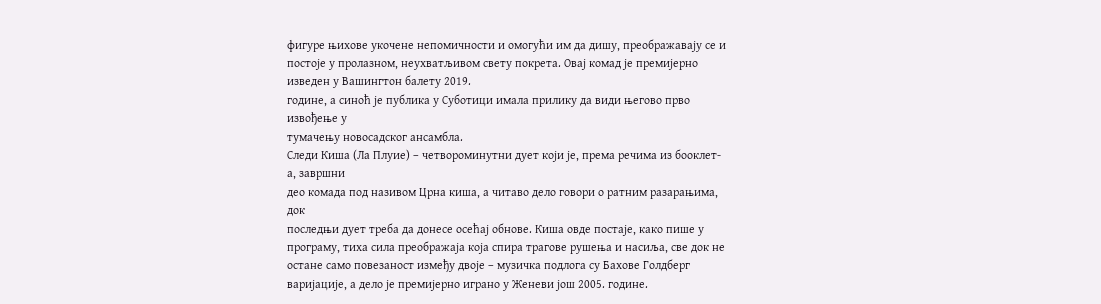фигуре њихове укочене непомичности и омогући им да дишу, преображавају се и постоје у пролазном, неухватљивом свету покрета. Овај комад је премијерно изведен у Вашингтон балету 2019.
године, а синоћ је публика у Суботици имала прилику да види његово прво извођење у
тумачењу новосадског ансамбла.
Следи Киша (Ла Плуие) – четвороминутни дует који је, према речима из бооклет-а, завршни
део комада под називом Црна киша, а читаво дело говори о ратним разарањима, док
последњи дует треба да донесе осећај обнове. Киша овде постаје, како пише у програму, тиха сила преображаја која спира трагове рушења и насиља, све док не остане само повезаност између двоје – музичка подлога су Бахове Голдберг варијације, а дело је премијерно играно у Женеви још 2005. године.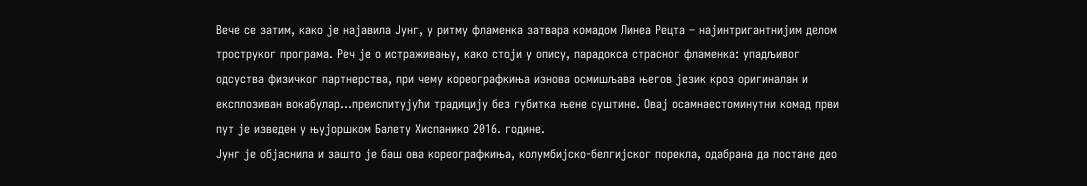Вече се затим, како је најавила Јунг, у ритму фламенка затвара комадом Линеа Рецта – најинтригантнијим делом троструког програма. Реч је о истраживању, како стоји у опису, парадокса страсног фламенка: упадљивог одсуства физичког партнерства, при чему кореографкиња изнова осмишљава његов језик кроз оригиналан и експлозиван вокабулар...преиспитујући традицију без губитка њене суштине. Овај осамнаестоминутни комад први пут је изведен у њујоршком Балету Хиспанико 2016. године.
Јунг је објаснила и зашто је баш ова кореографкиња, колумбијско-белгијског порекла, одабрана да постане део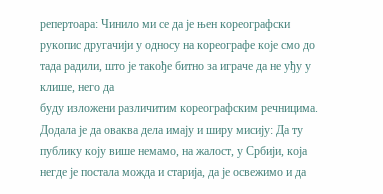репертоара: Чинило ми се да је њен кореографски рукопис другачији у односу на кореографе које смо до тада радили, што је такође битно за играче да не уђу у клише, него да
буду изложени различитим кореографским речницима.
Додала је да оваква дела имају и ширу мисију: Да ту публику коју више немамо, на жалост, у Србији, која негде је постала можда и старија, да је освежимо и да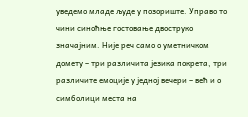уведемо младе људе у позориште. Управо то чини синоћње гостовање двоструко значајним. Није реч само о уметничком домету – три различита језика покрета, три различите емоције у једној вечери – већ и о симболици места на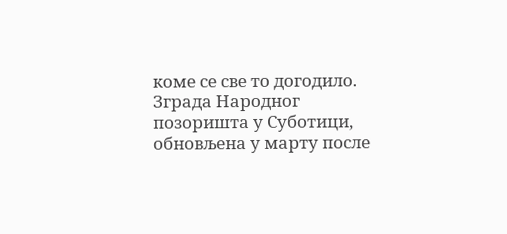коме се све то догодило. Зграда Народног позоришта у Суботици, обновљена у марту после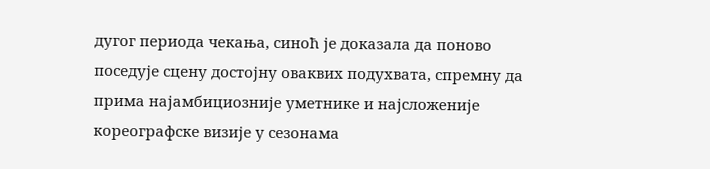дугог периода чекања, синоћ је доказала да поново поседује сцену достојну оваквих подухвата, спремну да прима најамбициозније уметнике и најсложеније кореографске визије у сезонама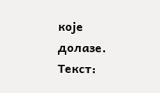које долазе.
Tекст: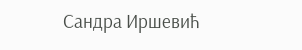Сандра Иршевић